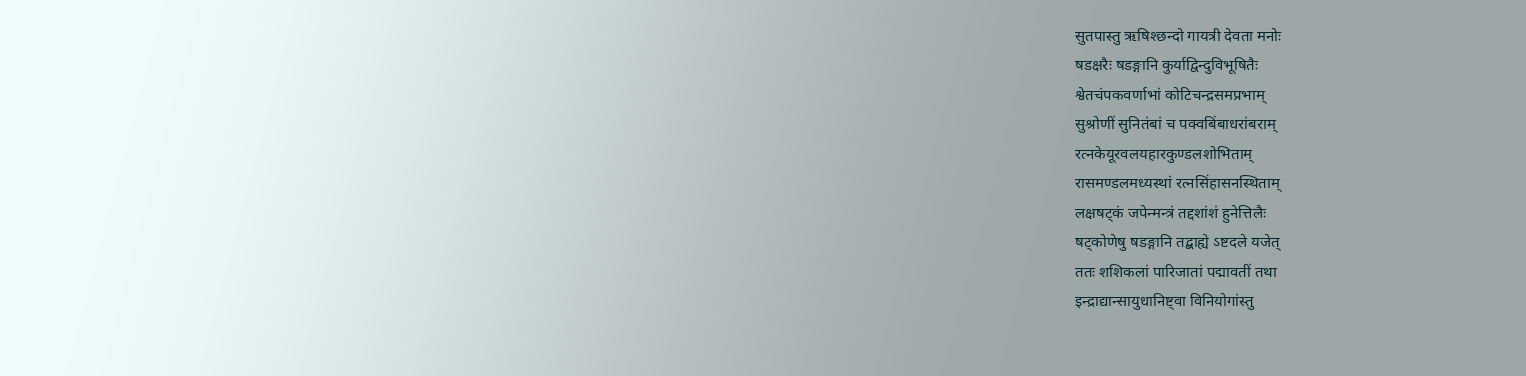सुतपास्तु ऋषिश्छन्दो गायत्री देवता मनोः
षडक्षरैः षडङ्गानि कुर्याद्विन्दुविभूषितैः
श्वेतचंपकवर्णाभां कोटिचन्द्रसमप्रभाम्
सुश्रोणीं सुनितंबां च पक्वबिंबाधरांबराम्
रत्नकेयूरवलयहारकुण्डलशोभिताम्
रासमण्डलमध्यस्थां रत्नसिंहासनस्थिताम्
लक्षषट्कं जपेन्मन्त्रं तद्दशांशं हुनेत्तिलैः
षट्कोणेषु षडङ्गानि तद्बाह्ये ऽष्टदले यजेत्
ततः शशिकलां पारिजातां पद्मावतीं तथा
इन्द्राद्यान्सायुधानिष्ट्वा विनियोगांस्तु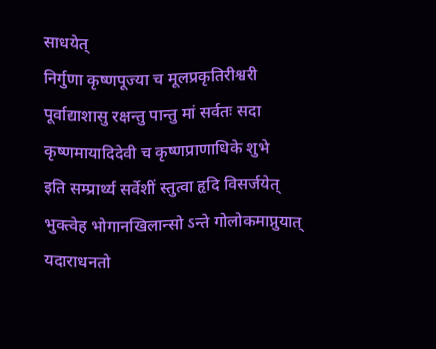साधयेत्
निर्गुणा कृष्णपूज्या च मूलप्रकृतिरीश्वरी
पूर्वाद्याशासु रक्षन्तु पान्तु मां सर्वतः सदा
कृष्णमायादिदेवी च कृष्णप्राणाधिके शुभे
इति सम्प्रार्थ्य सर्वेशीं स्तुत्वा हृदि विसर्जयेत्
भुक्त्वेह भोगानखिलान्सो ऽन्ते गोलोकमाप्नुयात्
यदाराधनतो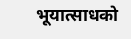भूयात्साधको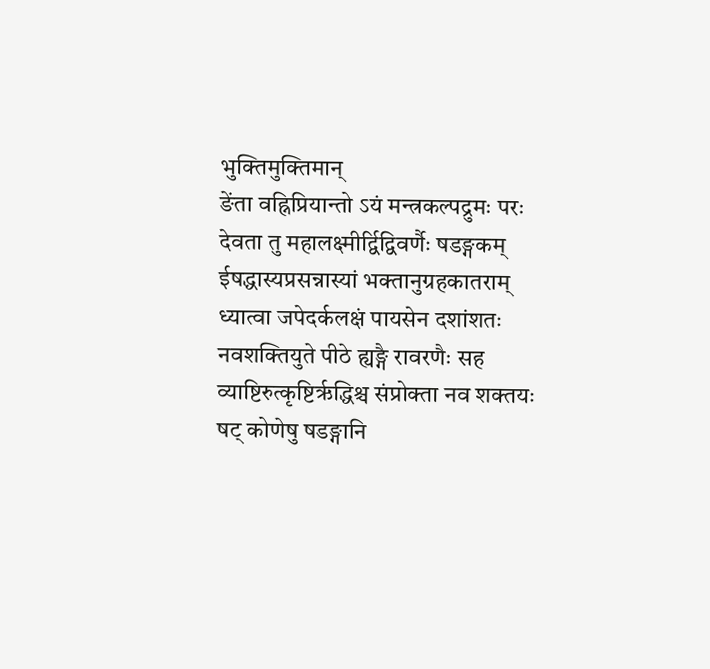भुक्तिमुक्तिमान्
ङेंता वह्निप्रियान्तो ऽयं मन्त्रकल्पद्रुमः परः
देवता तु महालक्ष्मीर्द्विद्विवर्णैः षडङ्गकम्
ईषद्धास्यप्रसन्नास्यां भक्तानुग्रहकातराम्
ध्यात्वा जपेदर्कलक्षं पायसेन दशांशतः
नवशक्तियुते पीठे ह्यङ्गै रावरणैः सह
व्याष्टिरुत्कृष्टिरृद्धिश्च संप्रोक्ता नव शक्तयः
षट् कोणेषु षडङ्गानि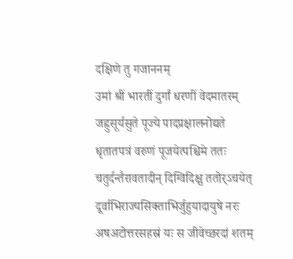दक्षिणे तु गजाननम्
उमां श्रीं भारतीं दुर्गां धरणीं वेदमातरम्
जह्नुसूर्यसुते पूज्ये पादप्रक्षालनोद्यते
धृतातपत्रं वरुणं पूजयेत्पश्चिमे ततः
चतुर्दन्तैरावतादीन् दिग्विदिक्षु ततोर्ऽचयेत्
दूर्वाभिराज्यसिक्ताभिर्जुहुयादायुषे नरः
अषअटोत्तरसहस्रं यः स जीवेच्छरदां शतम्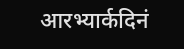आरभ्यार्कदिनं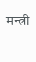मन्त्री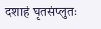दशाहं घृतसंप्लुतः